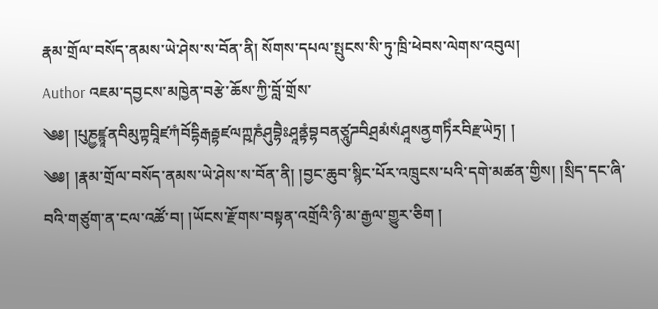རྣམ་གྲོལ་བསོད་ནམས་ཡེ་ཤེས་ས་བོན་ནི། སོགས་དཔལ་སྤུངས་སི་ཏུ་ཁྲི་ཕེབས་ལེགས་འབུལ།
Author འཇམ་དབྱངས་མཁྱེན་བརྩེ་ཆོས་ཀྱི་བློ་གྲོས་
༄༅། །པུཎྱཛྙཱནབིམུཀྟབཱིཛཀཾབོདྷིརྒརྦྷཛལཀྵཎཾཤུབྷཻཿཤཱནྟཾབྷབནཙཱུཌབིཤྲམཾསཾཤཱསནྱགཏིཾརབིརྫཡེཏྲ། །
༄༅། །རྣམ་གྲོལ་བསོད་ནམས་ཡེ་ཤེས་ས་བོན་ནི། །བྱང་ཆུབ་སྙིང་པོར་འཁྲུངས་པའི་དགེ་མཚན་གྱིས། །སྲིད་དང་ཞི་བའི་གཙུག་ན་ངལ་འཚོ་བ། །ཡོངས་རྫོགས་བསྟན་འགྲོའི་ཉི་མ་རྒྱལ་གྱུར་ཅིག །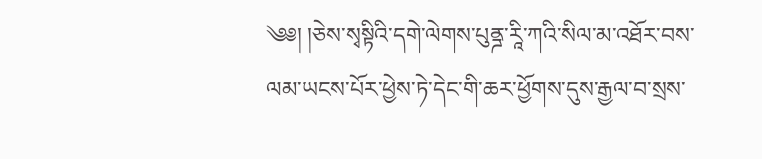༄༅། །ཅེས་སྭསྟིའི་དགེ་ལེགས་པུནྜ་རཱི་ཀའི་སིལ་མ་འཐོར་བས་ལམ་ཡངས་པོར་ཕྱེས་ཏེ་དེང་གི་ཆར་ཕྱོགས་དུས་རྒྱལ་བ་སྲས་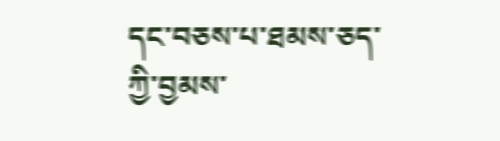དང་བཅས་པ་ཐམས་ཅད་ཀྱི་བྱམས་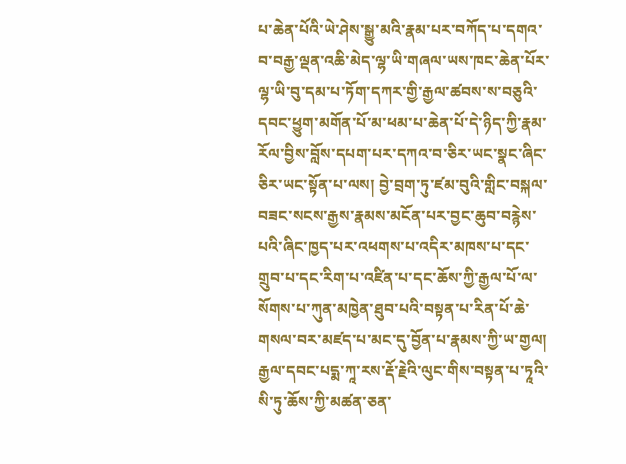པ་ཆེན་པོའི་ཡེ་ཤེས་སྒྱུ་མའི་རྣམ་པར་བཀོད་པ་དགའ་བ་བརྒྱ་ལྡན་འཆི་མེད་ལྷ་ཡི་གཞལ་ཡས་ཁང་ཆེན་པོར་ལྷ་ཡི་བུ་དམ་པ་ཏོག་དཀར་གྱི་རྒྱལ་ཚབས་ས་བཅུའི་དབང་ཕྱུག་མགོན་པོ་མ་ཕམ་པ་ཆེན་པོ་དེ་ཉིད་ཀྱི་རྣམ་རོལ་བྱིས་བློས་དཔག་པར་དཀའ་བ་ཅིར་ཡང་སྣང་ཞིང་ཅིར་ཡང་སྟོན་པ་ལས། བྱེ་བྲག་ཏུ་ཛམ་བུའི་གླིང་བསྐལ་བཟང་སངས་རྒྱས་རྣམས་མངོན་པར་བྱང་ཆུབ་བརྙེས་པའི་ཞིང་ཁྱད་པར་འཕགས་པ་འདིར་མཁས་པ་དང་གྲུབ་པ་དང་རིག་པ་འཛིན་པ་དང་ཆོས་ཀྱི་རྒྱལ་པོ་ལ་སོགས་པ་ཀུན་མཁྱེན་ཐུབ་པའི་བསྟན་པ་རིན་པོ་ཆེ་གསལ་བར་མཛད་པ་མང་དུ་བྱོན་པ་རྣམས་ཀྱི་ཡ་གྱལ། རྒྱལ་དབང་པདྨ་ཀཱ་རས་རྡོ་རྗེའི་ལུང་གིས་བསྟན་པ་ཏཱའི་སི་ཏུ་ཆོས་ཀྱི་མཚན་ཅན་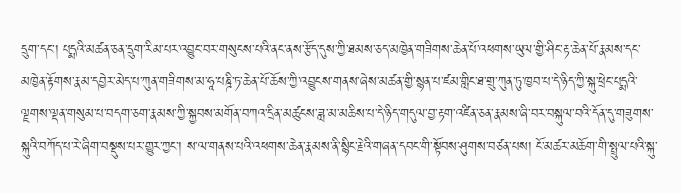དྲུག་དང་། པདྨའི་མཚན་ཅན་དྲུག་རིམ་པར་འབྱུང་བར་གསུངས་པའི་ནང་ནས་རྩོད་དུས་ཀྱི་ཐམས་ཅད་མཁྱེན་གཟིགས་ཆེན་པོ་འཕགས་ཡུལ་གྱི་ཤིང་རྟ་ཆེན་པོ་རྣམས་དང་མཁྱེན་རྟོགས་རྣམ་དབྱེར་མེད་པ་ཀུན་གཟིགས་མ་ཧཱ་པཎྜི་ཏ་ཆེན་པོ་ཆོས་ཀྱི་འབྱུངས་གནས་ཞེས་མཚན་གྱི་སྙན་པ་ཛམ་གླིང་ཐ་གྲུ་ཀུན་ཏུ་ཁྱབ་པ་དེ་ཉིད་ཀྱི་སྐུ་ཕྲེང་པདྨའི་ལྗགས་ལྡན་གསུམ་པ་བདག་ཅག་རྣམས་ཀྱི་སྐྱབས་མགོན་བཀའ་དྲིན་མཚུངས་ཟླ་མ་མཆིས་པ་དེ་ཉིད་གདུལ་བྱ་རྟག་འཛིན་ཅན་རྣམས་ཞི་བར་བསྐུལ་བའི་དོན་དུ་གཟུགས་སྐུའི་བཀོད་པ་རེ་ཞིག་བསྡུས་པར་གྱུར་ཀྱང་། ས་ལ་གནས་པའི་འཕགས་ཆེན་རྣམས་ནི་སྙིང་རྗེའི་གཞན་དབང་གི་སྟོབས་ཤུགས་བཙན་པས། ངོ་མཚར་མཆོག་གི་སྤྲུལ་པའི་སྐུ་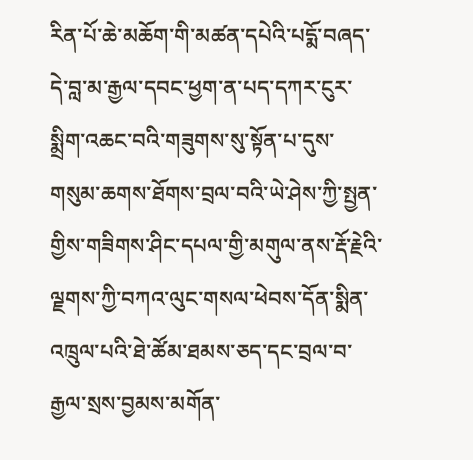རིན་པོ་ཆེ་མཆོག་གི་མཚན་དཔེའི་པདྨོ་བཞད་དེ་བླ་མ་རྒྱལ་དབང་ཕྱག་ན་པད་དཀར་ངུར་སྨྲིག་འཆང་བའི་གཟུགས་སུ་སྟོན་པ་དུས་གསུམ་ཆགས་ཐོགས་བྲལ་བའི་ཡེ་ཤེས་ཀྱི་སྤྱན་གྱིས་གཟིགས་ཤིང་དཔལ་གྱི་མགུལ་ནས་རྡོ་རྗེའི་ལྗགས་ཀྱི་བཀའ་ལུང་གསལ་ཕེབས་དོན་སྨིན་འཁྲུལ་པའི་ཐེ་ཚོམ་ཐམས་ཅད་དང་བྲལ་བ་རྒྱལ་སྲས་བྱམས་མགོན་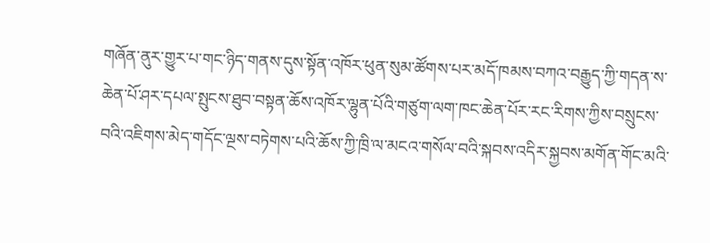གཞོན་ནུར་གྱུར་པ་གང་ཉིད་གནས་དུས་སྟོན་འཁོར་ཕུན་སུམ་ཚོགས་པར་མདོ་ཁམས་བཀའ་བརྒྱུད་ཀྱི་གདན་ས་ཆེན་པོ་ཤར་དཔལ་སྤུངས་ཐུབ་བསྟན་ཆོས་འཁོར་ལྷུན་པོའི་གཙུག་ལག་ཁང་ཆེན་པོར་རང་རིགས་ཀྱིས་བསྲུངས་བའི་འཇིགས་མེད་གདོང་ལྔས་བཏེགས་པའི་ཆོས་ཀྱི་ཁྲི་ལ་མངའ་གསོལ་བའི་སྐབས་འདིར་སྐྱབས་མགོན་གོང་མའི་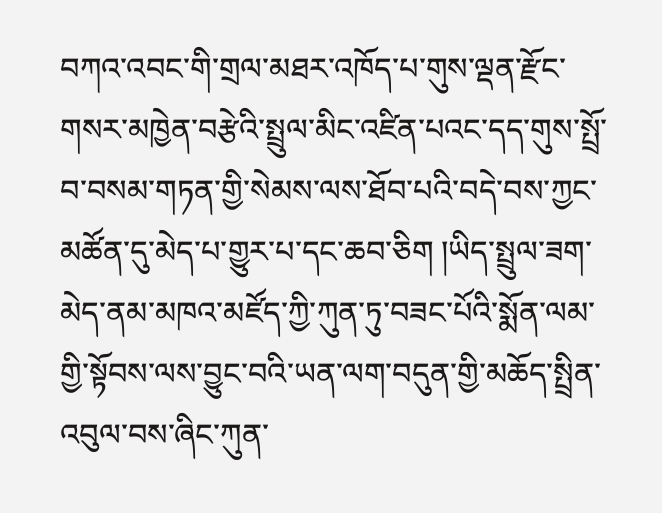བཀའ་འབང་གི་གྲལ་མཐར་འཁོད་པ་གུས་ལྡན་རྫོང་གསར་མཁྱེན་བརྩེའི་སྤྲུལ་མིང་འཛིན་པའང་དད་གུས་སྤྲོ་བ་བསམ་གཏན་གྱི་སེམས་ལས་ཐོབ་པའི་བདེ་བས་ཀྱང་མཚོན་དུ་མེད་པ་གྱུར་པ་དང་ཆབ་ཅིག །ཡིད་སྤྲུལ་ཟག་མེད་ནམ་མཁའ་མཛོད་ཀྱི་ཀུན་ཏུ་བཟང་པོའི་སྨོན་ལམ་གྱི་སྟོབས་ལས་བྱུང་བའི་ཡན་ལག་བདུན་གྱི་མཆོད་སྤྲིན་འབུལ་བས་ཞིང་ཀུན་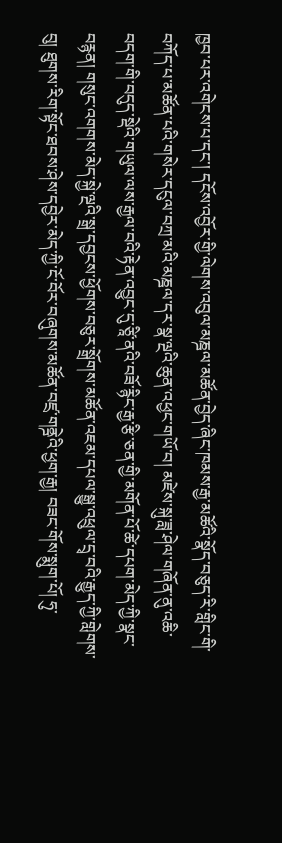ཁྱབ་པར་འགེངས་པ་དང་། དངོས་འབྱོར་གྱི་ལེགས་འབུལ་མཎྜལ་མཚོན་བྱེད་ཞིང་ཁམས་རྒྱ་མཚོའི་སྣོད་བཅུད་རི་གླིང་གི་བཀོད་པ་མཚོན་པའི་གསེར་དངུལ་བཀྲ་མའི་མཎྜལ་དར་སྣ་ལྔའི་ཆུན་འཕྱང་གཡོ་བ། མཛེས་སྐུ་ཟླ་ཤེལ་གཞོན་ནུ་འཆི་བདག་གི་བདུད་སྡེའི་གཡུལ་ལས་རྒྱལ་བའི་རྟེན་འབྱུང་དུ་ཙཱི་ནའི་བཟོ་རྙིང་རྒྱ་རྩི་ཅན་གྱི་མགོན་པོ་ཚེ་དཔག་མེད་ཀྱི་སྣང་བརྙན། གསུང་འགགས་མེད་སྐྱེ་ལྔའི་སྒྲ་དབྱངས་ཕྱོགས་བཅུར་སྒྲོགས་མཚོན་འཇམ་དཔལ་སྒྱུ་འཕྲུལ་དྲྭ་བའི་རྒྱུད་ཀྱི་གླེགས་བུ། ཐུགས་རིག་སྟོང་ཐབས་ཤེས་དབྱེར་མེད་ཀྱི་ངོ་བོར་བཞུགས་མཚོན་བཛྲ་གནྜེའི་ཕྱག་རྒྱ། བཟང་གོས་སྨུག་པོ། ཧུ་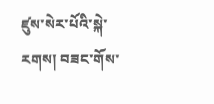ཛུས་སེར་པོའི་སྐེ་རགས། བཟང་གོས་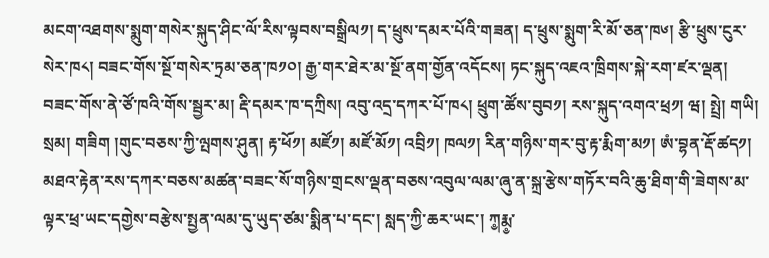མངག་འཐགས་སྨུག་གསེར་སྐུད་ཤིང་ལོ་རིས་ལྟབས་བསྒྲིལ༡། ད་ཕྲུས་དམར་པོའི་གཟན། ད་ཕྲུས་སྨུག་རི་མོ་ཅན་ཁ༦། རྩི་ཕྲུས་ངུར་སེར་ཁ༨། བཟང་གོས་སྔོ་གསེར་ཏྲམ་ཅན་ཁ༡༠། རྒྱ་གར་ཐེར་མ་སྔོ་ནག་གྱོན་འདོངས། ཏང་སྐུད་འཇའ་ཁྲིགས་སྐེ་རག་ཛར་ལྡན། བཟང་གོས་ནེ་ཙོ་ཁའི་གོས་སྦྱར་མ། རྡི་དམར་ཁ་དཀྲིས། འབུ་འདྲ་དཀར་པོ་ཁ༨། ཕྲུག་ཚོས་བུབ༡། རས་སྐུད་འགའ་ཕྲ༡། ཝ། སྤྲེ། གཡི། སྲམ། གཟིག །གུང་བཅས་ཀྱི་ལྤགས་ཤུན། རྟ་ཕོ༡། མཛོ༡། མཛོ་མོ༡། འབྲི༡། ཁལ༡། རིན་གཉིས་གར་བུ་རྟ་རྨིག་མ༡། ཨཾ་བྷན་རྡོ་ཚད༡། མཐའ་རྟེན་རས་དཀར་བཅས་མཚན་བཟང་སོ་གཉིས་གྲངས་ལྡན་བཅས་འབུལ་ལམ་ཞུ་ན་སྐྲ་རྩེས་གཏོར་བའི་ཆུ་ཐིག་གི་ཟེགས་མ་ལྟར་ཕྲ་ཡང་དགྱེས་བརྩེས་སྤྱན་ལམ་དུ་ཡུད་ཙམ་སྨིན་པ་དང་། སླད་ཀྱི་ཆར་ཡང་། ཀ༵རྨ༵་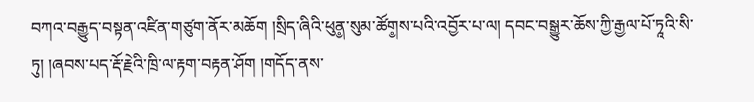བཀའ་བརྒྱུད་བསྟན་འཛིན་གཙུག་ནོར་མཆོག །སྲིད་ཞིའི་ཕུན༵་སུམ་ཚོག༵ས་པའི་འབྱོར་པ་ལ། དབང་བསྒྱུར་ཆོས་ཀྱི་རྒྱལ་པོ་ཏཱའི་སི་ཏུ། །ཞབས་པད་རྡོ་རྗེའི་ཁྲི་ལ་རྟག་བརྟན་ཤོག །གདོད་ནས་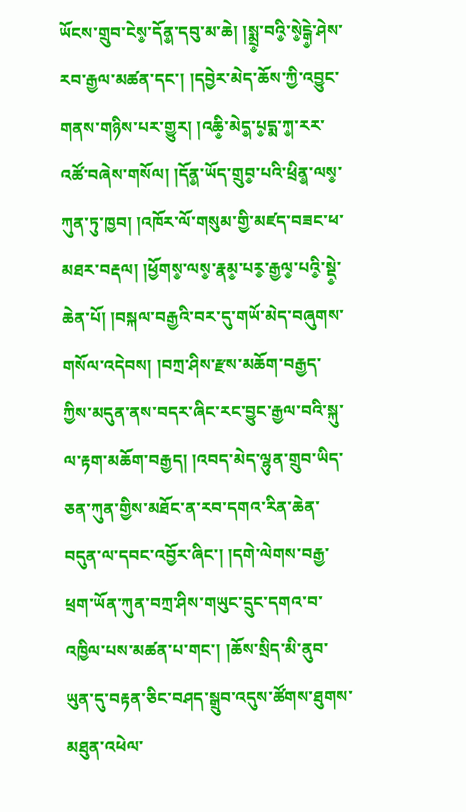ཡོངས་གྲུབ་ངེས༵་དོན༵་དབུ་མ་ཆེ། །སྨྲ༵་བའི༵་སེ༵ངྒེ༵་ཤེས་རབ་རྒྱལ་མཚན་དང་། །དབྱེར་མེད་ཆོས་ཀྱི་འབྱུང་གནས་གཉིས་པར་གྱུར། །འཆི༵་མེད༵་པ༵དྨ་ཀ༵་རར་འཚོ་བཞེས་གསོལ། །དོན༵་ཡོད་གྲུབ༵་པའི་ཕྲིན༵་ལས༵་ཀུན་ཏུ་ཁྱབ། །འཁོར་ལོ་གསུམ་གྱི་མཛད་བཟང་ཕ་མཐར་བརྡལ། །ཕྱོགས༵་ལས༵་རྣམ༵་པར༵་རྒྱལ༵་པའི༵་སྡེ༵་ཆེན་པོ། །བསྐལ་བརྒྱའི་བར་དུ་གཡོ་མེད་བཞུགས་གསོལ་འདེབས། །བཀྲ་ཤིས་རྫས་མཆོག་བརྒྱད་ཀྱིས་མདུན་ནས་བདར་ཞིང་རང་བྱུང་རྒྱལ་བའི་སྐུ་ལ་རྟག་མཆོག་བརྒྱད། །འབད་མེད་ལྷུན་གྲུབ་ཡིད་ཅན་ཀུན་གྱིས་མཐོང་ན་རབ་དགའ་རིན་ཆེན་བདུན་ལ་དབང་འབྱོར་ཞིང་། །དགེ་ལེགས་བརྒྱ་ཕྲག་ཡོན་ཀུན་བཀྲ་ཤིས་གཡུང་དྲུང་དགའ་བ་འཁྱིལ་པས་མཚན་པ་གང་། །ཆོས་སྲིད་མི་ནུབ་ཡུན་དུ་བརྟན་ཅིང་བཤད་སྒྲུབ་འདུས་ཚོགས་ཐུགས་མཐུན་འཕེལ་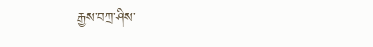རྒྱས་བཀྲ་ཤིས་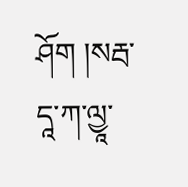ཤོག །སརྦ་དཱ་ཀ་ལྱཱ་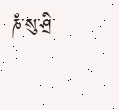ཎཾ་སུ་ཤྲི་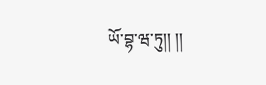ཡོ་བྷ་ཝ་ཏུ།། །།